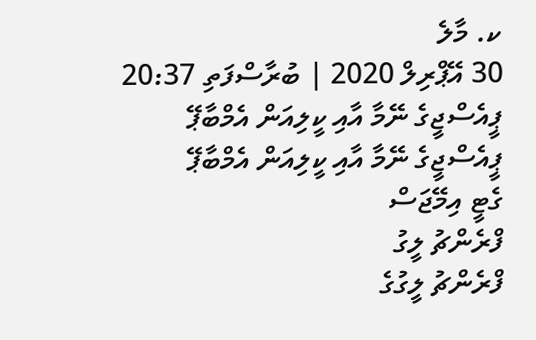ކ. މާލެ
30 އޭޕްރިލް 2020 | ބުރާސްފަތި 20:37
ޕީއެސްޖީގެ ނޭމާ އާއި ކީލިއަން އެމްބާޕޭ
ޕީއެސްޖީގެ ނޭމާ އާއި ކީލިއަން އެމްބާޕޭ
ގެޓީ އިމޭޖަސް
ފްރެންޗު ލީގު
ފްރެންޗު ލީގުގެ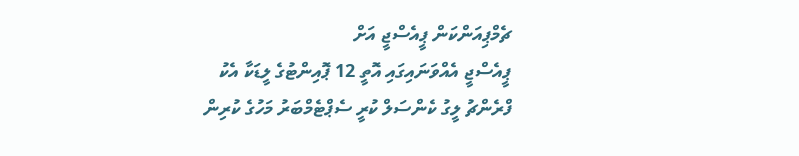ޗެމްޕިއަންކަން ޕީއެސްޖީ އަށް
ޕީއެސްޖީ އެއްވަނައިގައި އޮތީ 12 ޕޮއިންޓުގެ ލީޑަކާ އެކު
ފްރެންޗު ލީގު ކެންސަލް ކުރީ ސެޕްޓެމްބަރު މަހުގެ ކުރިން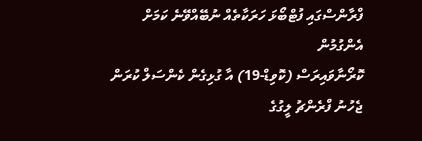ފްރާންސްގައި ފުޓްބޯޅަ ހަރަކާތެއް ނުބޭއްވޭނެ ކަމަށް އެންގުމުން
ކޮރޯނާވައިރަސް (ކޮވިޑް-19) އާ ގުޅިގެން ކެންސަލް ކުރަން ޖެހުނު ފްރެންޗު ލީގުގެ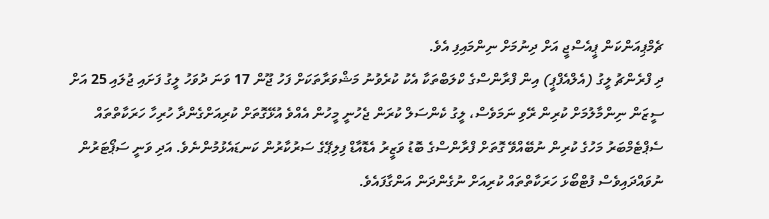ޗެމްޕިއަންކަން ޕީއެސްޖީ އަށް ދިނުމަށް ނިންމައިފި އެވެ.
ދި ފްރެންޗު ލީގު (އެލްއެފްޕީ) އިން ފްރާންސްގެ ކްލަބްތަކާ އެކު ކުރެވުނު މަޝްވަރާތަކަށް ފަހު ޖޫން 17 ވަނަ ދުވަހު ލީގު ފަށައި ޖުލައި 25 އަށް ސީޒަން ނިންމާލުމަށް ކުރިން ރޭވި ނަމަވެސް، ލީގު ކެންސަލް ކުރަން ޖެހުނީ މީހުން އެއްވެ އުޅޭގޮތަށް ކުރިއަށްގެންދާ ހުރިހާ ހަރަކާތްތައް ސެޕްޓެމްބަރު މަހުގެ ކުރިން ނުބޭއްވޭ ގޮތަށް ފްރާންސްގެ ބޮޑު ވަޒީރު އެޑޮއާޑް ފިލިޕޭގެ ސަރުކާރުން ކަނޑައެޅުމުންނެވެ. އަދި ވަނީ ސަޕޯޓަރުން ނުވައްދައިވެސް ފުޓްބޯޅަ ހަރަކާތްތައް ކުރިއަށް ނުގެންދަން އަންގާފައެވެ.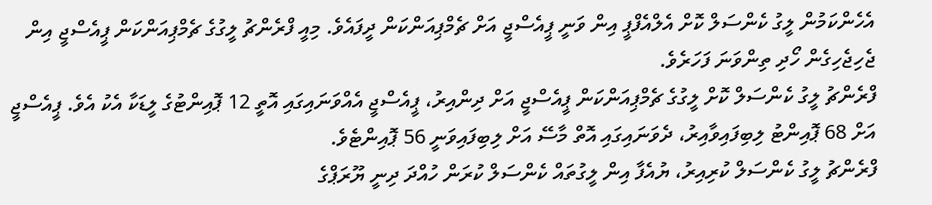އެހެންކަމުން ލީގު ކެންސަލް ކޮށް އެލްއެފްޕީ އިން ވަނީ ޕީއެސްޖީ އަށް ޗެމްޕިއަންކަން ދީފައެވެ. މިއީ ފްރެންޗު ލީގުގެ ޗެމްޕިއަންކަން ޕީއެސްޖީ އިން ޖެހިޖެހިގެން ހޯދި ތިންވަނަ ފަހަރެވެ.
ފްރެންޗު ލީގު ކެންސަލް ކޮށް ލީގުގެ ޗެމްޕިއަންކަން ޕީއެސްޖީ އަށް ދިންއިރު، ޕީއެސްޖީ އެއްވަނައިގައި އޮތީ 12 ޕޮއިންޓުގެ ލީޑަކާ އެކު އެވެ. ޕީއެސްޖީ އަށް 68 ޕޮއިންޓު ލިބިފައިވާއިރު، ދެވަނައިގައި އޮތް މާސޭ އަށް ލިބިފައިވަނީ 56 ޕޮއިންޓެވެ.
ފްރެންޗު ލީގު ކެންސަލް ކުރިއިރު، ޔުއެފާ އިން ލީގުތައް ކެންސަލް ކުރަން ހުއްދަ ދިނީ ޔޫރަޕްގެ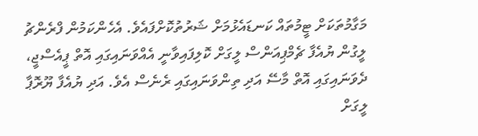މަގާމުތަކަށް ޓީމުތައް ކަނޑައެޅުމަށް ޝަރުތުކޮށްފައެވެ. އެހެންކަމުން ފްރެންޗު ލީގުން ޔުއެފާ ޗެމްޕިއަންސް ލީގަށް ކޮލިފައިވާނީ އެއްވަނައިގައި އޮތް ޕީއެސްޖީ، ދެވަނައިގައި އޮތް މާސޭ އަދި ތިންވަނައިގައި ރެނެސް އެވެ. އަދި ޔުއެފާ ޔޫރޮޕާ ލީގަށް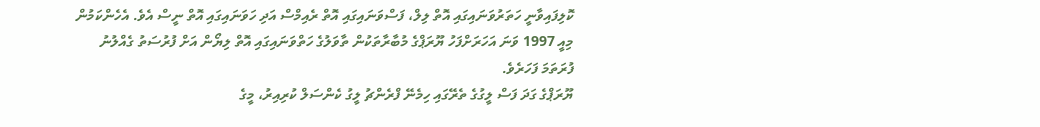ކޮލިފައިވާނީ ހަތަރުވަނައިގައި އޮތް ލިލް، ފަސްވަނައިގައި އޮތް ރެއިމްސް އަދި ހަވަނައިގައި އޮތް ނީސް އެވެ. އެހެންކަމުން މިއީ 1997 ވަނަ އަހަރަށްފަހު ޔޫރަޕްގެ މުބާރާތަކުން ތާވަލުގެ ހަތްވަނައިގައި އޮތް ލިޔޯން އަށް ފުރުސަތު ގެއްލުނު ފުރަތަމަ ފަހަރެވެ.
ޔޫރަޕްގެ ގަދަ ފަސް ލީގުގެ ތެރޭގައި ހިމެނޭ ފްރެންޗު ލީގު ކެންސަލް ކުރިއިރު، މީގެ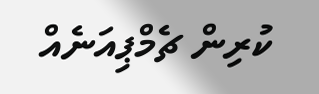ކުރިން ޗެމްޕިއަނެއް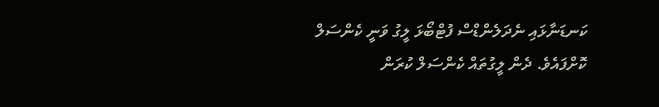ކަނޑަނާޅައި ނެދަލެންޑްސް ފުޓްބޯޅަ ލީގު ވަނީ ކެންސަލް ކޮށްފައެވެ. ދެން ލީގުތައް ކެންސަލް ކުރަން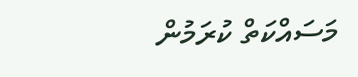މަސައްކަތް ކުރަމުން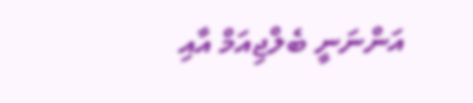އަންނަނީ ބެލްޖިއަމް އާއި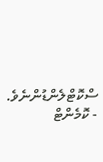ސްކޮޓްލެންޑުންނެވެ.
- ކޮމެންޓް